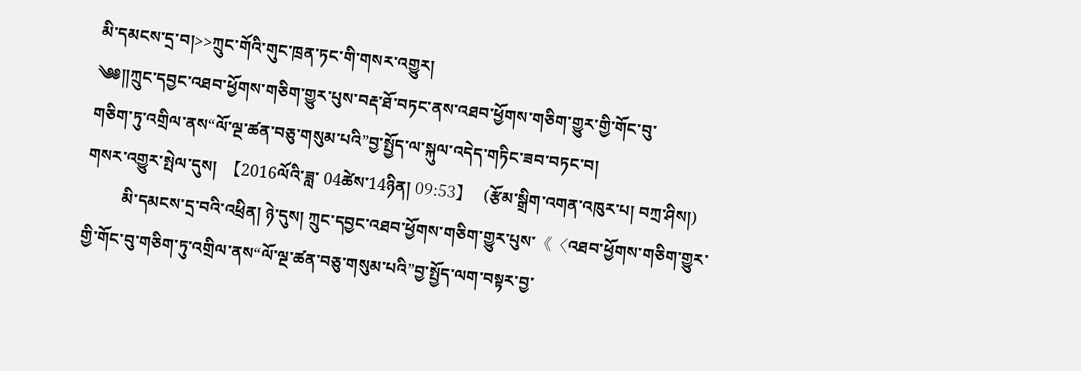མི་དམངས་དྲ་བ།>>ཀྲུང་གོའི་གུང་ཁྲན་ཏང་གི་གསར་འགྱུར།
༄༅།།ཀྲུང་དབྱང་འཐབ་ཕྱོགས་གཅིག་གྱུར་པུས་བརྡ་ཐོ་བཏང་ནས་འཐབ་ཕྱོགས་གཅིག་གྱུར་གྱི་གོང་བུ་
གཅིག་ཏུ་འགྲིལ་ནས“ལོ་ལྔ་ཚན་བཅུ་གསུམ་པའི”བྱ་སྤྱོད་ལ་སྐུལ་འདེད་གཏིང་ཟབ་བཏང་བ།
གསར་འགྱུར་སྤེལ་དུས།  【2016ལོའི་ཟླ་ 04ཚེས་14ཉིན། 09:53】   (རྩོམ་སྒྲིག་འགན་འཁུར་པ། བཀྲ་ཤིས།)
         མི་དམངས་དྲ་བའི་འཕྲིན། ཉེ་དུས། ཀྲུང་དབྱང་འཐབ་ཕྱོགས་གཅིག་གྱུར་པུས་《〈འཐབ་ཕྱོགས་གཅིག་གྱུར་གྱི་གོང་བུ་གཅིག་ཏུ་འགྲིལ་ནས“ལོ་ལྔ་ཚན་བཅུ་གསུམ་པའི”བྱ་སྤྱོད་ལག་བསྟར་བྱ་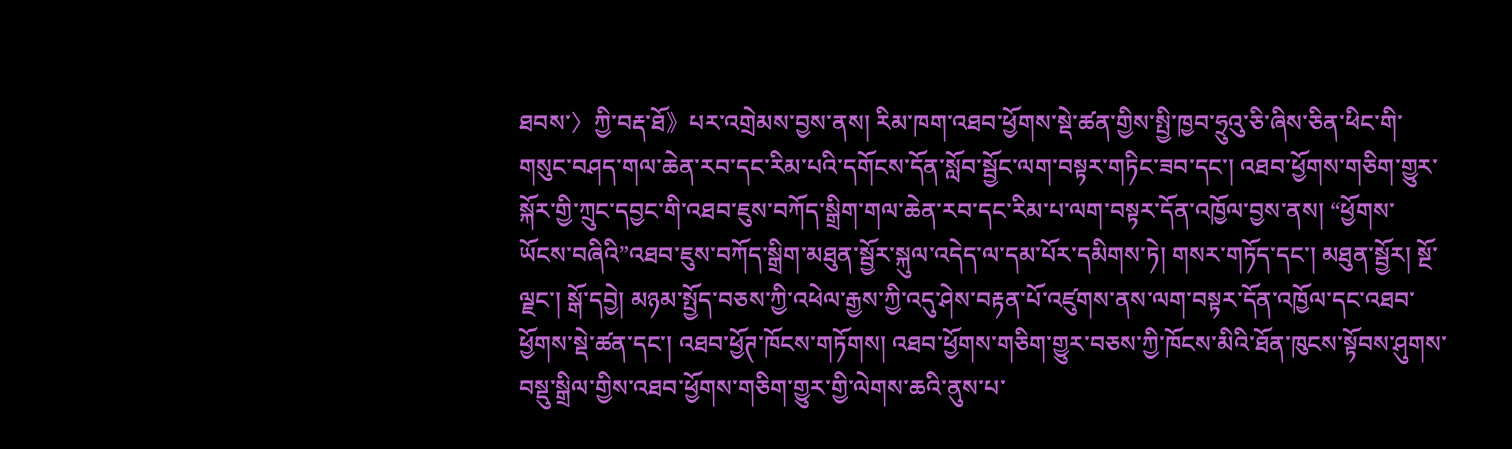ཐབས་〉ཀྱི་བརྡ་ཐོ》པར་འགྲེམས་བྱས་ནས། རིམ་ཁག་འཐབ་ཕྱོགས་སྡེ་ཚན་གྱིས་སྤྱི་ཁྱབ་ཧྲུའུ་ཅི་ཞིས་ཅིན་ཕིང་གི་གསུང་བཤད་གལ་ཆེན་རབ་དང་རིམ་པའི་དགོངས་དོན་སློབ་སྦྱོང་ལག་བསྟར་གཏིང་ཟབ་དང་། འཐབ་ཕྱོགས་གཅིག་གྱུར་སྐོར་གྱི་ཀྲུང་དབྱང་གི་འཐབ་ཇུས་བཀོད་སྒྲིག་གལ་ཆེན་རབ་དང་རིམ་པ་ལག་བསྟར་དོན་འཁྱོལ་བྱས་ནས། “ཕྱོགས་ཡོངས་བཞིའི”འཐབ་ཇུས་བཀོད་སྒྲིག་མཐུན་སྦྱོར་སྐུལ་འདེད་ལ་དམ་པོར་དམིགས་ཏེ། གསར་གཏོད་དང་། མཐུན་སྦྱོར། སྔོ་ལྗང་། སྒོ་དབྱེ། མཉམ་སྤྱོད་བཅས་ཀྱི་འཕེལ་རྒྱས་ཀྱི་འདུ་ཤེས་བརྟན་པོ་འཛུགས་ནས་ལག་བསྟར་དོན་འཁྱོལ་དང་འཐབ་ཕྱོགས་སྡེ་ཚན་དང་། འཐབ་ཕྱོཊ་ཁོངས་གཏོགས། འཐབ་ཕྱོགས་གཅིག་གྱུར་བཅས་ཀྱི་ཁོངས་མིའི་ཐོན་ཁུངས་སྟོབས་ཤུགས་བསྡུ་སྒྲིལ་གྱིས་འཐབ་ཕྱོགས་གཅིག་གྱུར་གྱི་ལེགས་ཆའི་ནུས་པ་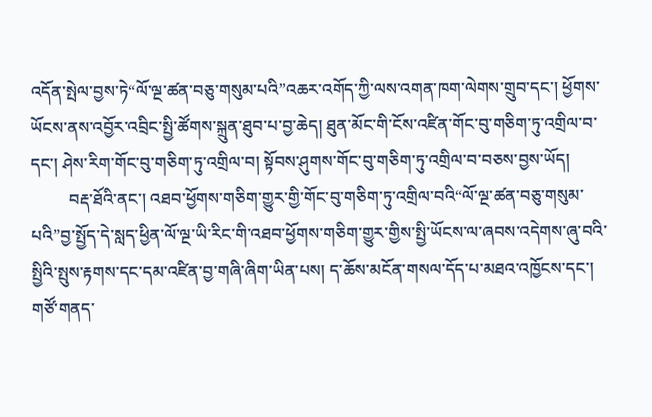འདོན་སྤེལ་བྱས་ཏེ“ལོ་ལྔ་ཚན་བཅུ་གསུམ་པའི”འཆར་འགོད་ཀྱི་ལས་འགན་ཁག་ལེགས་གྲུབ་དང་། ཕྱོགས་ཡོངས་ནས་འབྱོར་འབྲིང་སྤྱི་ཚོགས་སྐྲུན་ཐུབ་པ་བྱ་ཆེད། ཐུན་མོང་གི་ངོས་འཛིན་གོང་བུ་གཅིག་ཏུ་འགྲིལ་བ་དང་། ཤེས་རིག་གོང་བུ་གཅིག་ཏུ་འགྲིལ་བ། སྟོབས་ཤུགས་གོང་བུ་གཅིག་ཏུ་འགྲིལ་བ་བཅས་བྱས་ཡོད།
         བརྡ་ཐོའི་ནང་། འཐབ་ཕྱོགས་གཅིག་གྱུར་གྱི་གོང་བུ་གཅིག་ཏུ་འགྲིལ་བའི“ལོ་ལྔ་ཚན་བཅུ་གསུམ་པའི”བྱ་སྤྱོད་དེ་སླད་ཕྱིན་ལོ་ལྔ་ཡི་རིང་གི་འཐབ་ཕྱོགས་གཅིག་གྱུར་གྱིས་སྤྱི་ཡོངས་ལ་ཞབས་འདེགས་ཞུ་བའི་སྤྱིའི་སྤུས་རྟགས་དང་དམ་འཛིན་བྱ་གཞི་ཞིག་ཡིན་པས། ད་ཆོས་མངོན་གསལ་དོད་པ་མཐའ་འཁྱོངས་དང་། གཙོ་གནད་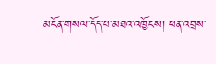མངོན་གསལ་དོད་པ་མཐའ་འཁྱོངས། ཕན་འབྲས་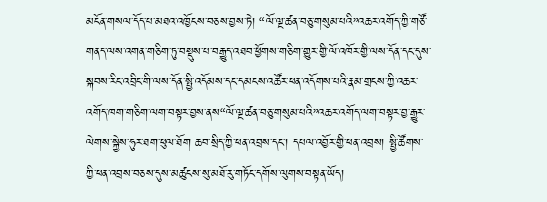མངོན་གསལ་དོད་པ་མཐའ་འཁྱོངས་བཅས་བྱས་ཏེ། “ལོ་ལྔ་ཚན་བཅུ་གསུམ་པའི”འཆར་འགོད་ཀྱི་གཙོ་གནད་ལས་འགན་གཅིག་ཏུ་བསྡུས་པ་བརྒྱུད་འཐབ་ཕྱོགས་གཅིག་གྱུར་གྱི་ལོ་འཁོར་གྱི་ལས་དོན་དང་དུས་སྐབས་རིང་འབྲིང་གི་ལས་དོན་སྤྱི་འདོམས་དང་དམངས་འཚོར་ཕན་འདོགས་པའི་རྣམ་གྲངས་ཀྱི་འཆར་འགོད་ཁག་གཅིག་ལག་བསྟར་བྱས་ནས“ལོ་ལྔ་ཚན་བཅུ་གསུམ་པའི”འཆར་འགོད་ལག་བསྟར་བྱ་རྒྱུར་ལེགས་སྐྱེས་ཧུར་ཐག་ཕུལ་ཐོག ཆབ་སྲིད་ཀྱི་ཕན་འབྲས་དང་། དཔལ་འབྱོར་གྱི་ཕན་འབྲས། སྤྱི་ཚོགས་ཀྱི་ཕན་འབྲས་བཅས་དུས་མཚུངས་སུ་མཐོ་རུ་གཏོང་དགོས་ལུགས་བསྟན་ཡོད།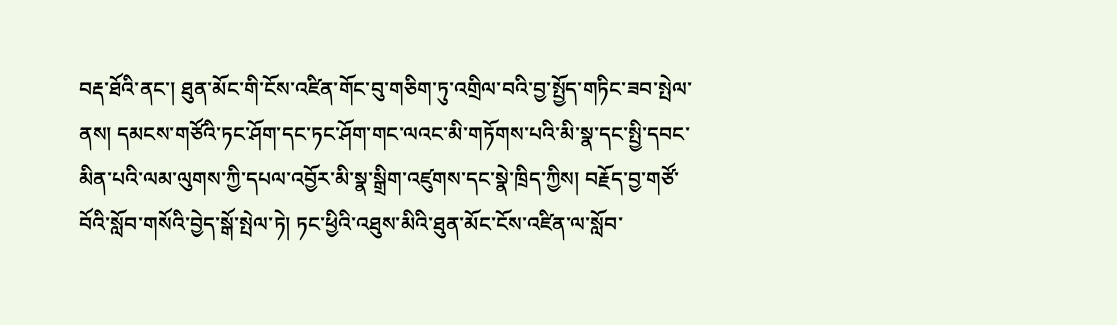བརྡ་ཐོའི་ནང་། ཐུན་མོང་གི་ངོས་འཛིན་གོང་བུ་གཅིག་ཏུ་འགྲིལ་བའི་བྱ་སྤྱོད་གཏིང་ཟབ་སྤེལ་ནས། དམངས་གཙོའི་ཏང་ཤོག་དང་ཏང་ཤོག་གང་ལའང་མི་གཏོགས་པའི་མི་སྣ་དང་སྤྱི་དབང་མིན་པའི་ལམ་ལུགས་ཀྱི་དཔལ་འབྱོར་མི་སྣ་སྒྲིག་འཛུགས་དང་སྣེ་ཁྲིད་ཀྱིས། བརྗོད་བྱ་གཙོ་བོའི་སློབ་གསོའི་བྱེད་སྒོ་སྤེལ་ཏེ། ཏང་ཕྱིའི་འཐུས་མིའི་ཐུན་མོང་ངོས་འཛིན་ལ་སློབ་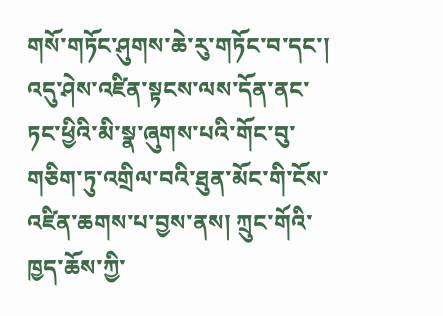གསོ་གཏོང་ཤུགས་ཆེ་རུ་གཏོང་བ་དང་། འདུ་ཤེས་འཛིན་སྟངས་ལས་དོན་ནང་ཏང་ཕྱིའི་མི་སྣ་ཞུགས་པའི་གོང་བུ་གཅིག་ཏུ་འགྲིལ་བའི་ཐུན་མོང་གི་ངོས་འཛིན་ཆགས་པ་བྱས་ནས། ཀྲུང་གོའི་ཁྱད་ཆོས་ཀྱི་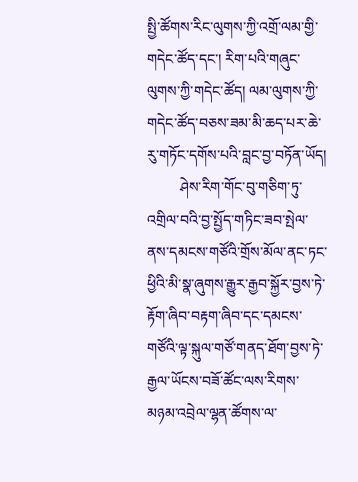སྤྱི་ཚོགས་རིང་ལུགས་ཀྱི་འགྲོ་ལམ་གྱི་གདེང་ཚོད་དང་། རིག་པའི་གཞུང་ལུགས་ཀྱི་གདེང་ཚོད། ལམ་ལུགས་ཀྱི་གདེང་ཚོད་བཅས་ཟམ་མི་ཆད་པར་ཆེ་རུ་གཏོང་དགོས་པའི་བླང་བྱ་བཏོན་ཡོད།
         ཤེས་རིག་གོང་བུ་གཅིག་ཏུ་འགྲིལ་བའི་བྱ་སྤྱོད་གཏིང་ཟབ་སྤེལ་ནས་དམངས་གཙོའི་གྲོས་མོལ་ནང་ཏང་ཕྱིའི་མི་སྣ་ཞུགས་རྒྱུར་རྒྱབ་སྐྱོར་བྱས་ཏེ་རྟོག་ཞིབ་བརྟག་ཞིབ་དང་དམངས་གཙོའི་ལྟ་སྐུལ་གཙོ་གནད་ཐོག་བྱས་ཏེ་རྒྱལ་ཡོངས་བཟོ་ཚོང་ལས་རིགས་མཉམ་འབྲེལ་ལྷན་ཚོགས་ལ་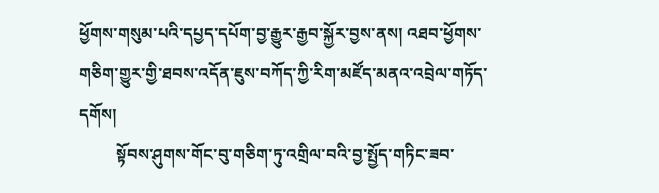ཕྱོགས་གསུམ་པའི་དཔྱད་དཔོག་བྱ་རྒྱུར་རྒྱབ་སྐྱོར་བྱས་ནས། འཐབ་ཕྱོགས་གཅིག་གྱུར་གྱི་ཐབས་འདོན་ཇུས་བཀོད་ཀྱི་རིག་མཛོད་མནའ་འབྲེལ་གཏོད་དགོས།
         སྟོབས་ཤུགས་གོང་བུ་གཅིག་ཏུ་འགྲིལ་བའི་བྱ་སྤྱོད་གཏིང་ཟབ་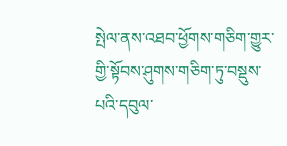སྤེལ་ནས་འཐབ་ཕྱོགས་གཅིག་གྱུར་གྱི་སྟོབས་ཤུགས་གཅིག་ཏུ་བསྡུས་པའི་དབུལ་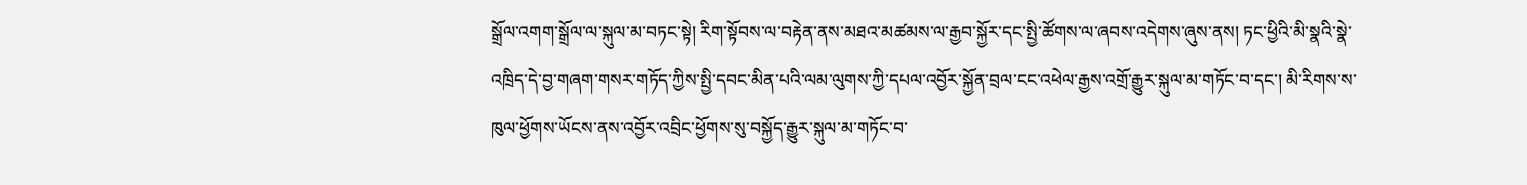སྒྲོལ་འགག་སྒྲོལ་ལ་སྐུལ་མ་བཏང་སྟེ། རིག་སྟོབས་ལ་བརྟེན་ནས་མཐའ་མཚམས་ལ་རྒྱབ་སྐྱོར་དང་སྤྱི་ཚོགས་ལ་ཞབས་འདེགས་ཞུས་ནས། ཏང་ཕྱིའི་མི་སྣའི་སྣེ་འཁྲིད་དེ་བྱ་གཞག་གསར་གཏོད་ཀྱིས་སྤྱི་དབང་མིན་པའི་ལམ་ལུགས་ཀྱི་དཔལ་འབྱོར་སྐྱོན་བྲལ་ངང་འཕེལ་རྒྱས་འགྲོ་རྒྱུར་སྐུལ་མ་གཏོང་བ་དང་། མི་རིགས་ས་ཁུལ་ཕྱོགས་ཡོངས་ནས་འབྱོར་འབྲིང་ཕྱོགས་སུ་བསྐྱོད་རྒྱུར་སྐུལ་མ་གཏོང་བ་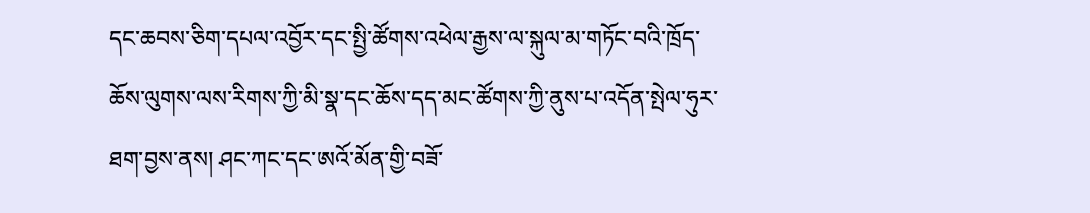དང་ཆབས་ཅིག་དཔལ་འབྱོར་དང་སྤྱི་ཚོགས་འཕེལ་རྒྱས་ལ་སྐུལ་མ་གཏོང་བའི་ཁྲོད་ཆོས་ལུགས་ལས་རིགས་ཀྱི་མི་སྣ་དང་ཆོས་དད་མང་ཚོགས་ཀྱི་ནུས་པ་འདོན་སྤེལ་ཧུར་ཐག་བྱས་ནས། ཤང་ཀང་དང་ཨའོ་མོན་གྱི་བཟོ་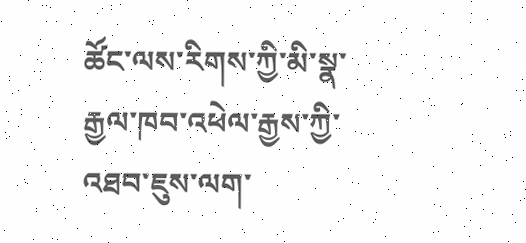ཚོང་ལས་རིགས་ཀྱི་མི་སྣ་རྒྱལ་ཁབ་འཕེལ་རྒྱས་ཀྱི་འཐབ་ཇུས་ལག་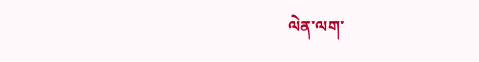ལེན་ལག་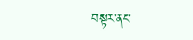བསྟར་ནང་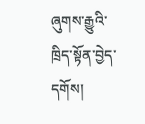ཞུགས་རྒྱུའི་ཁྲིད་སྟོན་བྱེད་དགོས།